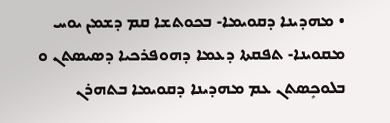• ܡܗܕܝܢܐ ܕܩܘܝܡܐ- ܒܟܘܬܫܐ ܩܡ ܕܫܡܢ ܝܘܚ ܡܩܘܝܢܐ- ܬܦܩܬܐ ܕܥܡܐ ܕܗܘܦܪܟܝܐ ܕܣܝܣܬܢ ܘ ܒܠܘܟܻܣܬܢ ܥܡ ܡܗܕܝܢܐ ܕܩܘܝܡܐ ܒܬܗܪܢ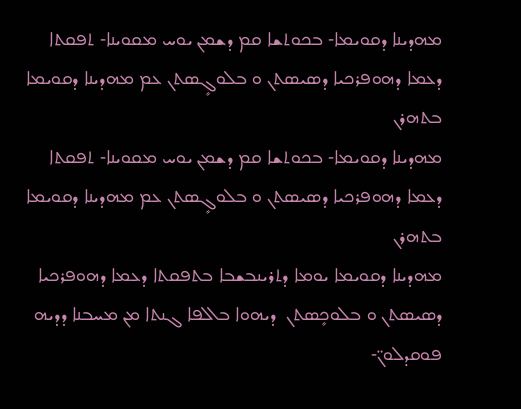ܡܗܕܝܢܐ ܕܩܘܝܡܐ- ܒܟܘܬܫܐ ܩܡ ܕܫܡܢ ܝܘܚ ܡܩܘܝܢܐ- ܬܦܩܬܐ ܕܥܡܐ ܕܗܘܦܪܟܝܐ ܕܣܝܣܬܢ ܘ ܒܠܘܓܻܣܬܢ ܥܡ ܡܗܕܝܢܐ ܕܩܘܝܡܐ ܒܬܗܪܢ
ܡܗܕܝܢܐ ܕܩܘܝܡܐ- ܒܟܘܬܫܐ ܩܡ ܕܫܡܢ ܝܘܚ ܡܩܘܝܢܐ- ܬܦܩܬܐ ܕܥܡܐ ܕܗܘܦܪܟܝܐ ܕܣܝܣܬܢ ܘ ܒܠܘܓܻܣܬܢ ܥܡ ܡܗܕܝܢܐ ܕܩܘܝܡܐ ܒܬܗܪܢ
ܡܗܕܝܢܐ ܕܩܘܝܡܐ ܝܘܡܐ ܕܬܪܝܢܒܫܒܐ ܒܬܦܩܬܐ ܕܥܡܐ ܕܗܘܦܪܟܝܐ ܕܣܝܣܬܢ ܘ ܒܠܘܟܻܣܬܢ  ܕܝܗܘܐ ܒܐܠܦܐ ܓܢܬܐ ܡܢ ܡܚܒܢܐ ܕܕܝܗ ܦܘܩܕܠܘܢ̈-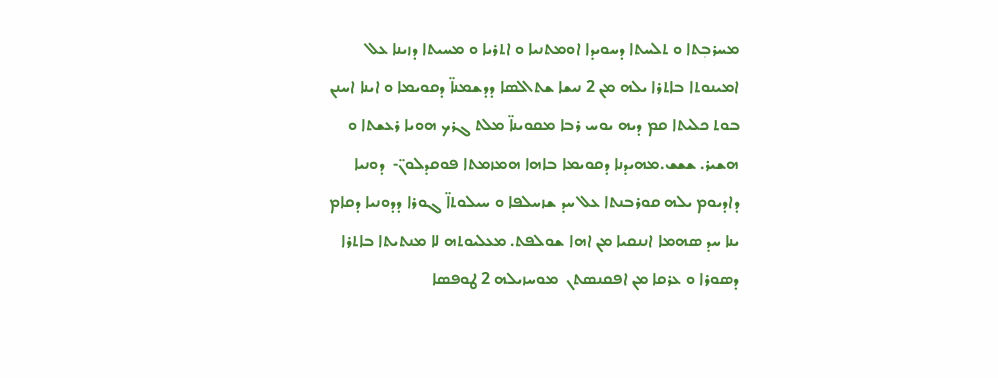ܡܚܪܒܼܬܐ ܘ ܬܠܚܬܐ ܕܚܘܝܕܐ ܐܘܡܬܢܝܐ ܘ ܐܬܪܝܐ ܘ ܡܚܝܬܐ ܕܙܝܢܐ ܥܠ ܐܡܝܢܘܬܐ ܒܐܬܪܐ ܝܠܗ ܡܢ 2 ܢܝܫܐ ܫܬܐܠܣܐ ܕܕܫܡܢܐ̈ ܕܩܘܝܡܐ ܘ ܐܝܢܐ ܐܚܢܢ ܒܘܬ ܟܠܝܬܐ ܩܡ ܕܝܗ ܝܘܚ ܪܒܐ ܡܩܘܝܢܐ̈ ܡܠܬ ܓܪܟ ܗܘܝܐ ܪܥܫܬܐ ܘ ܗܫܝܪ. ܫܫܫ.ܡܗܝܕܢܐ ܕܩܘܝܡܐ ܒܐܗܐ ܗܡܙܡܬܐ ܦܘܩܕܠܘܢ̈-  ܕܘܢܝܐ ܕܐܕܝܘܡ ܝܠܗ ܩܘܪܒܢܬܐ ܥܠ ܚܕ ܫܙܚܠܦܐ ܘ ܚܝܠܘܬܐ̈ ܓܘܪܐ ܕܕܘܢܝܐ ܕܩܐܡ ܝܢܐ ܚܕ ܣܗܡܐ ܐܢܢܩܝܐ ܡܢ ܐܗܐ ܫܘܠܦܬ. ܡܥܠܝܘܬܗ ܠܐ ܡܢܬܝܬܐ ܒܐܬܪܐ ܕܣܘܪܐ ܘ ܥܪܩܐ ܡܢ ܐܦܩܢܣܬܢ  ܡܘܚܙܝܠܗ 2 ܛܘܦܣܐ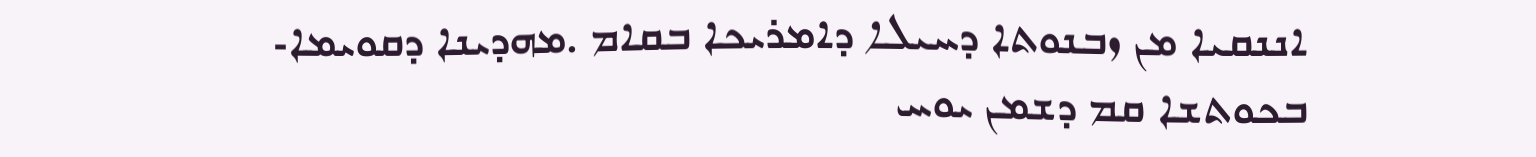ܐܢܢܩܝܐ ܡܢ ܙܒܢܘܬܐ ܕܚܝܠܐ ܕܐܡܪܝܟܐ ܒܩܐܡ .ܡܗܕܝܢܐ ܕܩܘܝܡܐ- ܒܟܘܬܫܐ ܩܡ ܕܫܡܢ ܝܘܚ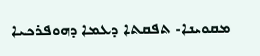ܡܩܘܝܢܐ- ܬܦܩܬܐ ܕܥܡܐ ܕܗܘܦܪܟܝܐ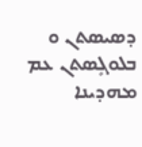ܕܣܝܣܬܢ ܘ ܒܠܘܓܻܣܬܢ ܥܡ ܡܗܕܝܢܐ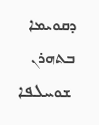ܕܩܘܝܡܐ ܒܬܗܪܢ
 ܫܘܚܠܦܐ